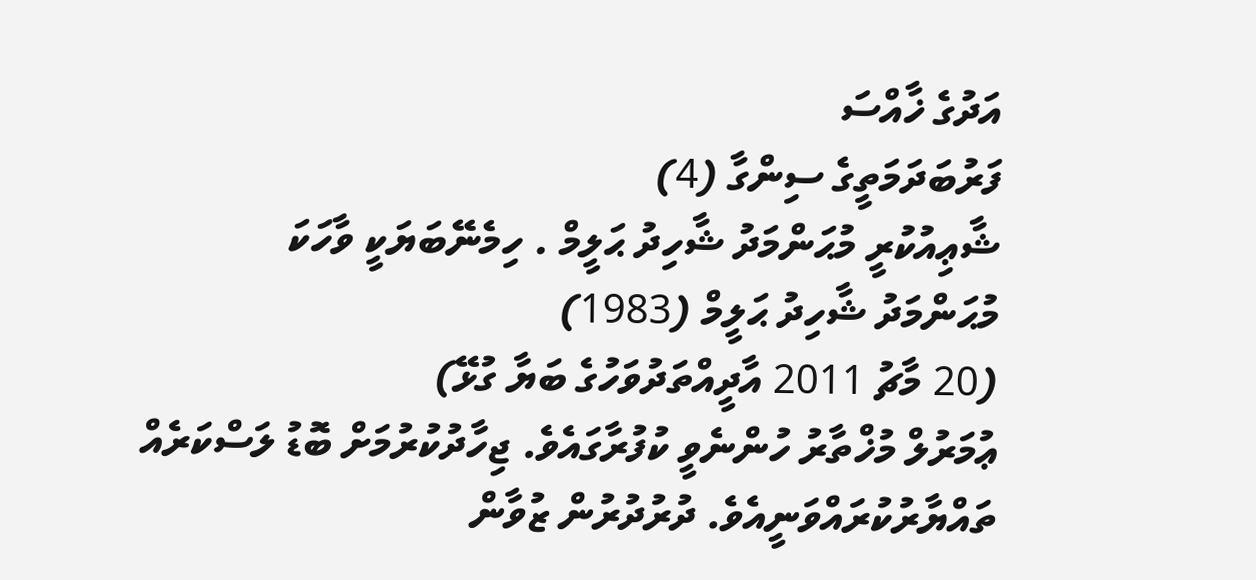އަދުގެ ޚާއްސަ
ފަރުބަދަމަތީގެ ސިންގާ (4)
ޝާޢިއުކުރީ މުޙަންމަދު ޝާހިދު ޙަލީމް . ހިމެނޭބަޔަކީ ވާހަކަ
މުޙަންމަދު ޝާހިދު ޙަލީމް (1983)
(20 މާޗު 2011 އާދީއްތަދުވަހުގެ ބަޔާ ގުޅޭ)
ޢުމަރުލް މުޚްތާރު ހުންނެވީ ކުފުރާގައެވެ. ޖިހާދުކުރުމަށް ބޮޑު ލަސްކަރެއް ތައްޔާރުކުރައްވަނީއެވެ. ދުރުދުރުން ޒުވާން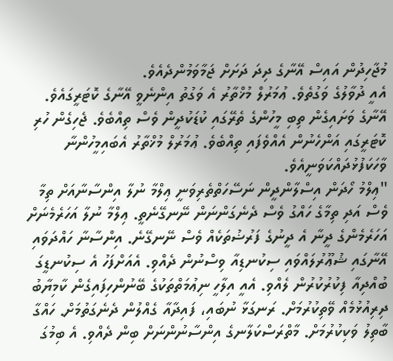މުޖާހިދުން އައިސް އޭނާގެ ދިދަ ދަށަށް ޖަމާވަމުންދެއެވެ.
އެއީ ދުވާލުގެ ވަގުތެވެ. ޢުމަރުލް މުޚްތާރު އެ ވަގުތު އިންނެވީ އޭނާގެ ކޮޓަރީގައެވެ. އޭނާގެ ވަށައިގެން ތިބި މީހުންގެ ތެރޭގައި ކުޑަކުދީން ވެސް ތިއްބެވެ. ޖެހިގެން ހުރި ކޮޓަރީގައި އަންހެނުން އެއްވެފައި ތިއްބެވެ. ޢުމަރުލް މުޚްތާރު އެބައިމީހުންނާ ވާހަކަފުޅުދައްކަވަނީއެވެ.
"ޢިލްމު ހޯދަން އިސްލާންދީން ނަސޭހަތްތެރިވަނީ ޢިލްމާ ނުލާ އިންސާނާއަށް ތިމާ ވެސް އަދި ތިމާގެ ހައްގު ވެސް ދެނެގަންނަން ނޭނގޭނެތީ. ޢިލްމާ ނުލާ އަހަރެމެނަށް އަހަރެމެންގެ ދީނާ އެ ދީނުގެ ފަރުޟުތަކެއް ވެސް ނޭނގޭނެ. އިންސާނާ ހައްދަވައި އޭނާގައި ޝުޢޫރުލައްވައި ސިކުނޑިއާ ވިސްނުން ދެއްވި. އެއަށްފަހު އެ ސިކުނޑީގަ ބުއްދިއާ ފިކުރުކުރުން ލެއްވި. އެއީ އިލާހީ ނިޢުމަތްތަކުގެ ބޭނުންހިފައިގެން ކާމިޔާބު ދިރިއުޅުމެއް ވޭތިކުރުމަށް. ރަނގަޅާ ނުބައި، ފައިދާއާ ގެއްލުން ދެނެގަތުމަށް. ހައްގާ ބާތިލު ވަކިކުރުމަށް. މާތްރަސްކަލާނގެ އިންސާނުންނަށް ބިން ދެއްވި. އެ ބިމުގަ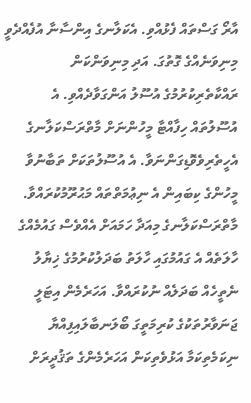އާރޯ ގަސްތައް ފެޅުއްވި. އެކަލާނގެ އިންސާނާ އުފެއްދެވީ މިނިވަނެއްގެ ގޮތުގަ. އަދި މިނިވަންކަން ރައްކާތެރިކުރުމުގެ އުސޫލު އަންގަވާދެއްވި. އެ އުސޫލުތައް ހިފާއްޓާ މީހުންނަށް މާތްރަސްކަލާނގެ އެހީތެރިވެވޮޑިގަންނަވާ. އެ އުސޫލުތަކަށް ތަބާނުވާ މީހުންގެ ކިބައިން އެ ނިޢުމަތްތައް މަޙުރޫމުކުރައްވާ. މާތްރަސްކަލާނގެ މިއަދާ ހަމައަށް އެއްވެސް ގައުމެއްގެ ހާލަތެއް އެ ގައުމުގައި ހާލަތު ބަދަލުކުރުމުގެ ޚިޔާލު ނެތީހެއް ބަދަލެއް ނުކުރައްވާ. އަހަރެމެން އިޓަލީ ޖަނަވާރުތަކުގެ ކުރިމަތީގަ ބޯލަނބާލައިފިއްޔާ ނިކަމެތިކަމާ އަޅުވެތިކަން އަހަރެމެންގެ ތަޤުދީރަށް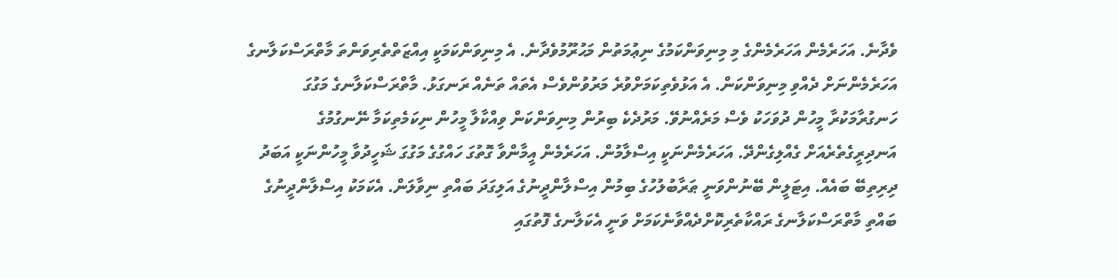ވެދާނެ. އަހަރެމެން އަހަރެމެންގެ މި މިނިވަންކަމުގެ ނިޢުމަތުން މަޙުރޫމުވެދާނެ. އެ މިނިވަންކަމަކީ އިއްޒަތްތެރިވަންތަ މާތްރަސްކަލާނގެ އަހަރެމެންނަށް ދެއްވި މިނިވަންކަން. އެ އަޅުވެތިކަމަށްވުރެ މަރުވުންވެސް އެތައް ތަނެއް ރަނގަޅު. މާތްރަސްކަލާނގެ މަގުގަ ހަނގުރާމަކުރާ މީހުން ދުވަހަކު ވެސް މަރެއްނުވޭ. މަރުދެކެ ބިރުން މިނިވަންކަން ވިއްކާލާ މީހުން ނިކަމެތިކަމާ ނޭނގުމުގެ އަނދިރީގެތެރެއަށް ގެއްލިގެންދޭ. އަހަރެމެންނަކީ އިސްލާމުން. އަހަރެމެން އީމާންވާ ގޮތުގަ ހައްގުގެ މަގުގަ ޝަހީދުވާ މީހުންނަކީ އަބަދު ދިރިތިބޭ ބައެއް. އިޓަލީން ބޭނުންވަނީ ޠަރާބުލުހުގެ ބިމުން އިސްލާންދީނުގެ އަލިގަދަ ބައްތި ނިވާލަން. އެކަމަކު އިސްލާންދީނުގެ ބައްތި މާތްރަސްކަލާނގެ ރައްކާތެރިކޮށްދެއްވާނެކަމަށް ވަނީ އެކަލާނގެ ފޮތުގައި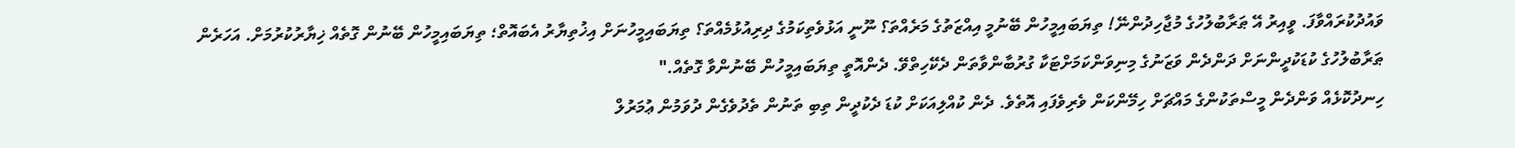ވައުދުކުރައްވާފަ. ވީއިރު އޭ ޠަރާބުލުހުގެ މުޖާހިދުންނޭ! ތިޔަބައިމީހުން ބޭނުމީ އިއްޒަތުގެ މަރެއްތަ؟ ނޫނީ އަޅުވެތިކަމުގެ ދިރިއުޅުމެއްތަ؟ ތިޔަބައިމީހުނަށް އިޚުތިޔާރު އެބައޮތް؛ ތިޔަބައިމީހުން ބޭނުން ގޮތެއް ޚިޔާރުކުރުމަށް. އަހަރެން ޠަރާބުލުހުގެ ކުޑަކުދީންނަށް ދަންދެން ވަޒަނުގެ މިނިވަންކަމަށްޓަކާ ގުރުބާންވާތަން ދެކޭހިތްވޭ. ދެންއޮތީ ތިޔަބައިމީހުން ބޭނުންވާ ގޮތެއް."
ހިނދުކޮޅެއް ވަންދެން މީސްތަކުންގެ މައްޗަށް ހިމޭންކަން ވެރިވެފައި އޮތެވެ. ދެން ކުއްލިއަކަށް ކުޑަ ދެކުދީން ތިބި ތަނުން ތެދުވެގެން ދުވަމުން ޢުމަރުލް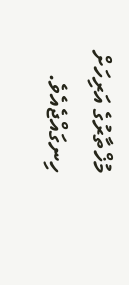މުޚްތާރުގެ އަރިހަށް ހިނގައްޖެއެވެ.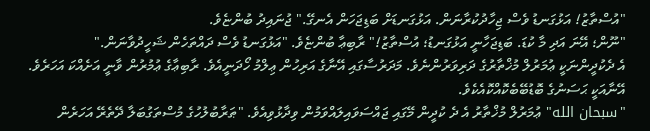"އުސްތާޒު! އަޅުގަނޑު ވެސް ޖިހާދުކުރާނަން. އަޅުގަނޑަށް ބަޑިޖަހަން އެނގޭ." ޖުނައިދު ބުންޏެވެ.
"ނޫން؛ އޭނަ އަދި މާ ކުޑަ. ބަޑިޖަހާނީ އަޅުގަނޑު؛ އުސްތާޒު!" ރާބިޢާ ބުންޏެވެ. "އަޅުގަނޑު ވެސް ދައްތަހެން ޝަހީދުވާނަން."
އެ ދެކުދީންނަކީ ޢުމަރުލް މުޚްތާރުގެ ދަރިވަރުންނެވެ. މަދަރުސާގައި އޭނާގެ އަރިހުން ޢިލްމު ހޯދަނީއެވެ. ރާބިޢާގެ ޢުމުރުން ވާނީ އަށެއްކަ އަހަރެވެ. އޭނާއަކީ ޙަސަނުގެ ބޮޑުބޭބެކޮއްކޮއެކެވެ.
"سبحان الله" ޢުމަރުލް މުޚްތާރު އެ ދެ ކުދީން މޭގައި ޖައްސަވައިލައްވަމުން ވިދާޅުވިއެވެ. "ޠަރާބުލުހުގެ މުސްތަގުބަލާ ދޭތެރޭ އަހަރެން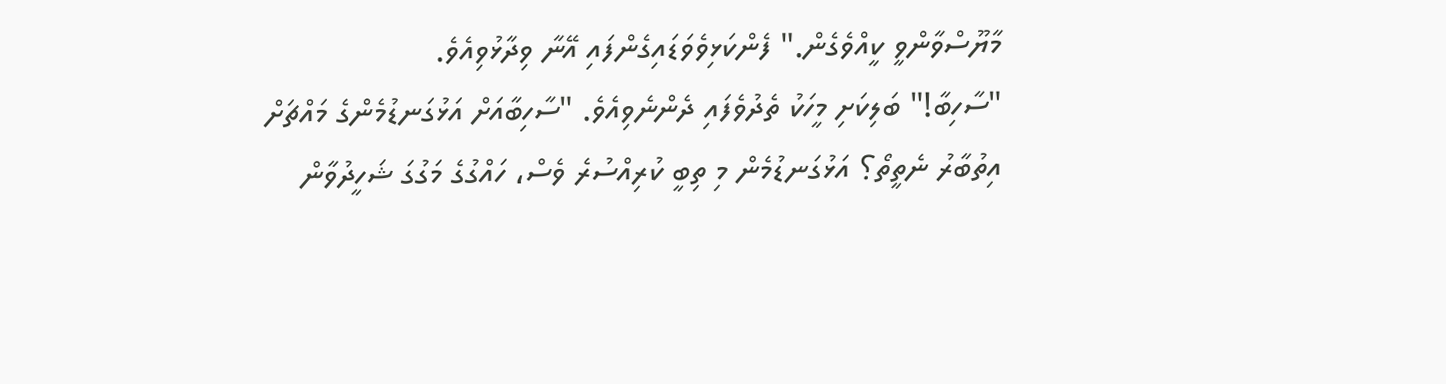މާޔޫސްވާންވީ ކީއްވެގެން." ފެންކަޅިވެވަޑައިގެންފައި އޭނާ ވިދާޅުވިއެވެ.
"ސާހިބާ!" ބަލިކަށި މީހަކު ތެދުވެފައި ދެންނެވިއެވެ. "ސާހިބާއަށް އަޅުގަނޑުމެންގެ މައްޗަށް އިތުބާރު ނެތީތޯ؟ އަޅުގަނޑުމެން މި ތިބީ ކުރިއްސުރެ ވެސް، ހައްގުގެ މަގުގަ ޝަހީދުވާން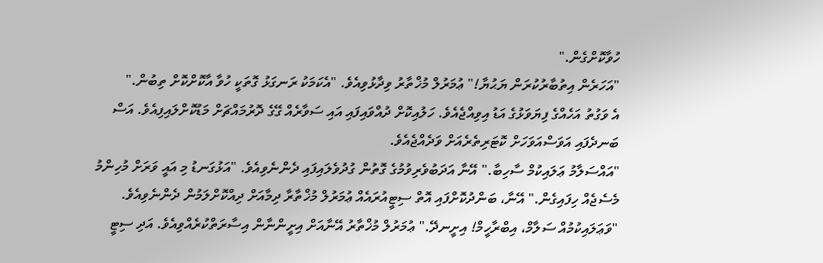ހުވާކޮށްގެން."
"އަހަރެން އިތުބާރުކުރަން ޔަޙުޔާ!" ޢުމަރުލް މުޚްތާރު ވިދާޅުވިއެވެ. "އެކަމަކު ރަނގަޅު ގޮތަކީ ހުވާ އާކޮށްކޮށް ތިބުން."
އެ ވަގުތު އަހެއްގެ ފިޔަވަޅުގެ އަޑު އިވިއްޖެއެވެ. ހަލުއިކޮށް ދުއްވައިފައި އައި ސަވާރެއް ގޭގެ ދޮރުމައްޗަށް މަޑުކޮށްލައިފިއެވެ. އަސް ބަނދެފައި އަވަސްއަވަހަށް ކޮޓަރިތެރެއަށް ވަދެއްޖެއެވެ.
"އައްސަލާމު ޢަލައިކުމް ސާހިބާ." އޭނާ އަދަބުވެރިވުމުގެ ގޮތުން ގުދުވެލައިފައި ދެންނެވިއެވެ. "އަޅުގަނޑު މި އައީ ވަރަށް މުހިންމު މެސެޖެއް ހިފައިގެން." އޭނާ، ބަންދުކޮށްފައި އޮތް ސިޓީއުރައެއް ޢުމަރުލް މުޚްތާރާ ދިމާއަށް ދިއްކޮށްލަމުން ދެންނެވިއެވެ.
"ވަޢަލައިކުމުއް ސަލާމް، އިބްރާހީމް! އިށީނދޭ." ޢުމަރުލް މުޚްތާރު އޭނާއަށް އިށީންނާން އިސާރަތްކުރެއްވިއެވެ. އަދި ސިޓީ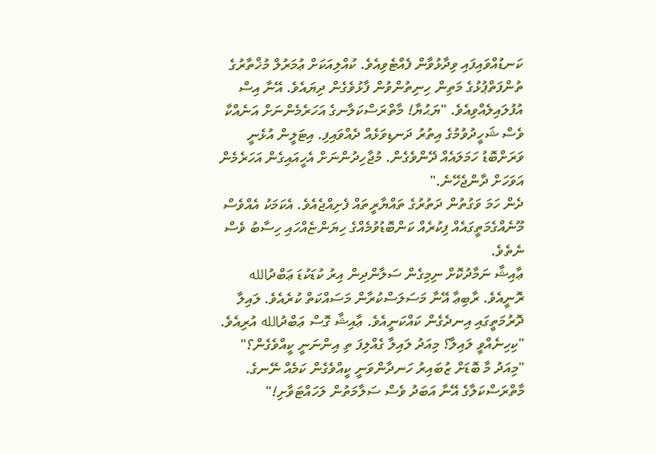ކަނޑުއްވައިފައި ވިދާޅުވާން ފެއްޓެވިއެވެ. ކުއްލިއަކަށް ޢުމަރުލް މުޚްތާރުގެ ތުންފަތްޕުޅުގެ މަތިން ހިނިތުންވުން ފާޅުވެގެން ދިޔައެވެ. އޭނާ އިސް އުފުލައިލެއްވިއެވެ. "ޔަޙުޔާ! މާތްރަސްކަލާނގެ އަހަރެމެންނަށް އަނެއްކާ ވެސް ޝަހީދުވުމުގެ އިތުރު ދަނޑިވަޅެއް ދެއްވައިފި. އިޓަލީން އުޅެނީ ވަރަށްބޮޑު ހަމަލައެއް ދޭންވެގެން. މުޖާހިދުންނަށް އެހީއައިގެން އަހަރެމެން އަވަހަށް ދާންޖެހޭނެ."
ދެން ހަމަ ވަގުތުން ދަތުރުގެ ތައްޔާރީތައް ފެށިއްޖެއެވެ. އެކަމަކު އެއްވެސް މޫނެއްގެމަތީގައެއް ފިކުރެއް ކަންބޮޑުވުމެއްގެ ހިޔަންޏެއްހައި ހިސާބު ވެސް ނެތެވެ.
ޢާއިޝާ ނަމާދުކޮށް ނިމިގެން ސަލާންދިން އިރު ކުޑަކުޑަ ޢަބްދުالله ރޮނީއެވެ. ރާބިޢާ އޭނާ މަސަލަސްކުރާން މަސައްކަތް ކުރެއެވެ. ލައިލާ ދޮރުމަތީގައި އިނދެގެން ކައްކަނީއެވެ. ޢާއިޝާ ގޮސް ޢަބްދުالله އުރިއެވެ.
"ކިހިނެއްވީ ލައިލާ؟ މިއަދު ލައިލާ ގެއްލިފަ ތި އިންނަނީ ކީއްވެގެން؟"
"މިއަދު މާ ބޮޑަށް ޒުބައިރު ހަނދާންވަނީ ކީއްވެގެން ކަމެއް ނޭނގެ. މާތްރަސްކަލާގެ އޭނާ އަބަދު ވެސް ސަލާމަތުން ލަހައްޓަވާށި!"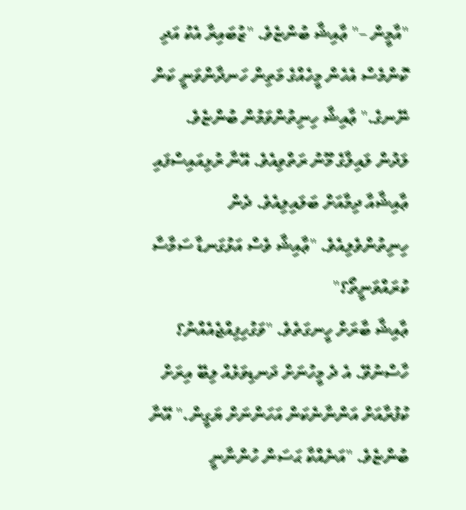"އާމީން –" ޢާއިޝާ ބުންޏެވެ. "ޒުބައިރާ އެކު އަދި ކޮންމެސް އެހެން މީހެއްގެ މަތިން ހަނދާންވަނީ ކަން ނޭނގެ." ޢާއިޝާ ހިނިތުންވަމުން ބުންޏެވެ.
ލަދުން ލައިލާގެ މޫނު ރަތްވިއެވެ. އޭނާ ރުޅިއައިސްފައި ޢާއިޝާއާ ދިމާއަށް ބަލައިލިއެވެ. ދެން ހިނިތުންވެލިއެވެ. "ޢާއިޝާ ވެސް އަޅުގަނޑާ ސަމާސާ ކުރައްވަނީތޯ؟"
ޢާއިޝާ ބާރަށް ހީނގަތެވެ. "ވަގުހިފިއްޖެއެއްނު؟ ހާސްނުވޭ. އެ ދެ މީހުނަށް ދަނޑިވަޅެއް ލިބޭ އިރަށް ކުފުރާއަށް އަންނާނެކަން އަހަންނަށް ޔަގީން." އޭނާ ބުންޏެވެ. "އަނެއްކާ ޙަސަން ހުންނާނީ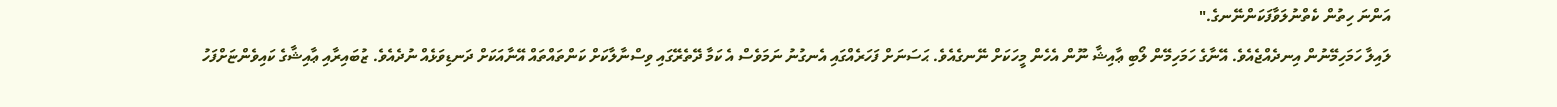އަންނަ ހިތުން ކެތްނުލަވާފަކަންނޭނގެ."
ލައިލާ ހަމަހިމޭނުން އިނދެއްޖެއެވެ. އޭނާގެ ހަމަހިމޭން ލޯބި ޢާއިޝާ ނޫން އެހެން މީހަކަށް ނޭނގެއެވެ. ޙަސަނަށް ފަހަރެއްގައި އެނގުނު ނަމަވެސް އެ ކަމާ ދޭތެރޭގައި ވިސްނާލާކަށް ކަންތައްތައް އޭނާއަކަށް ދަނޑިވަޅެއް ނުދެއެވެ. ޒުބައިރާއި ޢާއިޝާގެ ކައިވެންޏަށްފަހު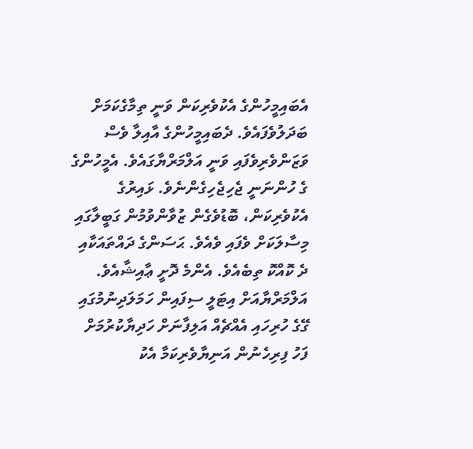އެބައިމީހުންގެ އެކުވެރިކަން ވަނީ ތިމާގެކަމަށް ބަދަލުވެފައެވެ. ދެބައިމީހުންގެ އާއިލާ ވެސް ވަޒަންވެރިވެފައި ވަނީ އަލްމަރްޔާގައެވެ. އެމީހުންގެ ގެ ހުންނަނީ ޖެހިޖެހިގެންނެވެ. ޅައިރުގެ އެކުވެރިކަން، ބޮޑުވެގެން ޒުވާންވުމުން ގަބީލާގައި މިސާލަކަށް ވެފައި ވެއެވެ. ޙަސަންގެ ދައްތައަކާއި ދެ ކޮއްކޮ ތިބެއެވެ. އެންމެ ދޮށީ ޢާއިޝާއެވެ. އަލްމަރްޔާއަށް އިޓަލީ ސިފައިން ހަމަލަދިނުމުގައި ގޭގެ ހުރިހައި އެއްޗެއް އަލިފާނަށް ހަދިޔާކުރުމަށް ފަހު ފިރިހެނުން އަނިޔާވެރިކަމާ އެކު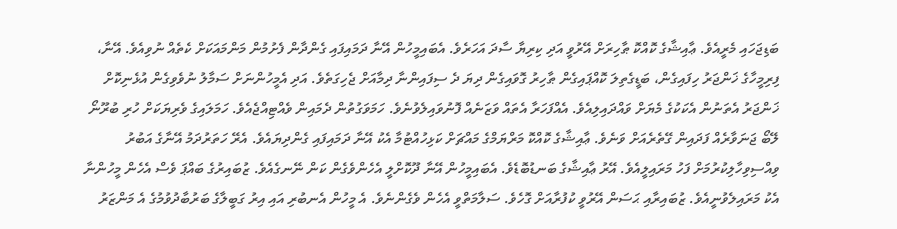ބަޑިޖަހައި މެރީއެވެ. ޢާއިޝާގެ ކޮއްކޮ ޠާހިރަށް އޭރުވީ އަދި ކިރިޔާ ސާދަ އަހަރެވެ. އެބައިމީހުން އޭނާ ދަމައިފައި ގެންދާން ފެށުމުން މަންމައަކަށް ކެތެއް ނުވިއެވެ. އޭނާ، ފިރިމީހާގެ ޚަންޖަރު ހިފައިގެން، ބަޑީގެތިލަ ކޮއްޕައިގެން ޠާހިރު ގޮވައިގެން ދިޔަ ދެ ސިފައިންނާ ދިމާއަށް ޖެހިގަތެވެ. އަދި އެމީހުންނަށް ސަމާލު ނުވެވިގެން އުޅެނިކޮށް ޚަންޖަރު އެތަނުން އެކަކުގެ މެޔަށް ވައްދައިލިއެވެ. އެއްފަހަރާ އެތައް ވަޒަނެއް ފޮނުވައިލެވުނެވެ. ހަމަވަގުތުން ދެމައިން ވެއްޓިއްޖެއެވެ. ހަމަލައިގެ ވެރިޔަކަށް ހުރި ބުރޫނޯ ލޭބޯ ޖަނަވާރެއް ފަދައިން ގޭތެރެއަށް ވަނެވެ. ޢާއިޝާގެ ކޮއްކޮ މަރްޔަމްގެ މައްޗަށް ކަޅިހުއްޓުމާ އެކު އޭނާ ދަމައިފައި ގެންދިޔައެވެ. އެރޭ ހަތަރުދަމު އޭނާގެ އަބުރު ވިއްސިވިހާލިކުރުމަށް ފަހު މަރައިލީއެވެ. އޭރު ޢާއިޝާގެ ބަނޑުބޮޑެވެ. އެބައިމީހުން އޭނާ ދޫކޮށްލީ އެހެންވެގެން ކަން ނޭނގެއެވެ. ޒުބައިރުގެ ބައްޕަ ވެސް އެހެން މީހުންނާ އެކު މަރައިލެވުނީއެވެ. ޒުބައިރާއި ޙަސަން އޭރުވީ ކުފުރާއަށް ގޮހެވެ. ސަލާމަތްވީ އެހެން ވެގެންނެވެ. އެ މީހުން އެނބުރި އައި އިރު ގަބީލާގެ ބަރުބާދުވުމުގެ އެ މަންޒަރު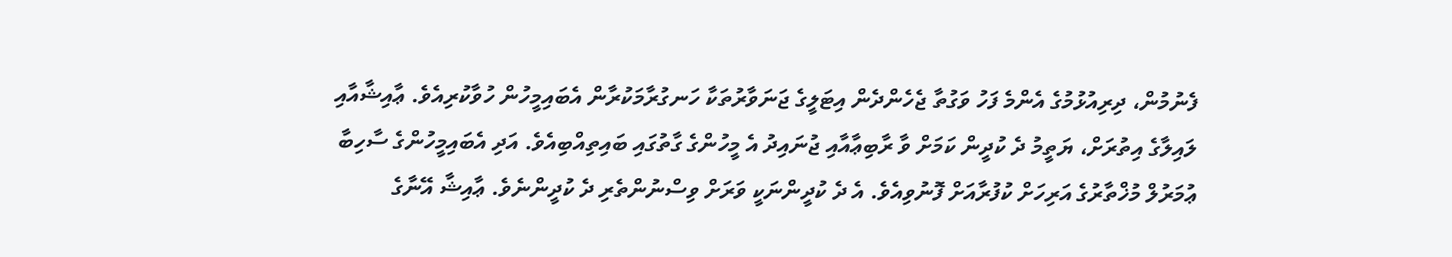ފެނުމުން، ދިރިއުޅުމުގެ އެންމެ ފަހު ވަގުތާ ޖެހެންދެން އިޓަލީގެ ޖަނަވާރުތަކާ ހަނގުރާމަކުރާން އެބައިމީހުން ހުވާކުރިއެވެ. ޢާއިޝާއާއި ލައިލާގެ އިތުރަށް، ޔަތީމު ދެ ކުދީން ކަމަށް ވާ ރާބިޢާއާއި ޖުނައިދު އެ މީހުންގެ ގާތުގައި ބައިތިއްބިއެވެ. އަދި އެބައިމީހުންގެ ސާހިބާ ޢުމަރުލް މުޚްތާރުގެ އަރިހަށް ކުފުރާއަށް ފޮނުވިއެވެ. އެ ދެ ކުދީންނަކީ ވަރަށް ވިސްނުންތެރި ދެ ކުދީންނެވެ. ޢާއިޝާ އޭނާގެ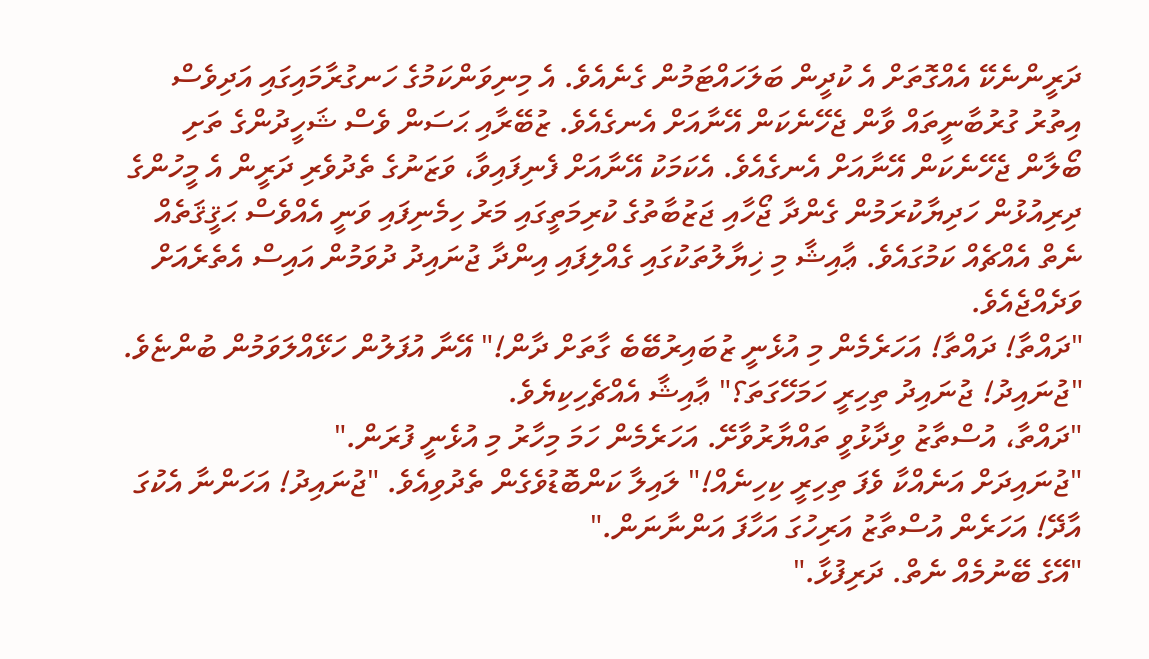ދަރީންނެކޭ އެއްގޮތަށް އެ ކުދީން ބަލަހައްޓަމުން ގެނެއެވެ. އެ މިނިވަންކަމުގެ ހަނގުރާމައިގައި އަދިވެސް އިތުރު ގުރުބާނީތައް ވާން ޖެހޭނެކަން އޭނާއަށް އެނގެއެވެ. ޒުބޭރާއި ޙަސަން ވެސް ޝަހީދުންގެ ތަށި ބޯލާން ޖެހޭނެކަން އޭނާއަށް އެނގެއެވެ. އެކަމަކު އޭނާއަށް ފެނިފައިވާ، ވަޒަނުގެ ތެދުވެރި ދަރީން އެ މީހުންގެ ދިރިއުޅުން ހަދިޔާކުރަމުން ގެންދާ ޖޯހާއި ޖަޒުބާތުގެ ކުރިމަތީގައި މަރު ހިމެނިފައި ވަނީ އެއްވެސް ޙަޤީޤަތެއް ނެތް އެއްޗެއް ކަމުގައެވެ. ޢާއިޝާ މި ޚިޔާލުތަކުގައި ގެއްލިފައި އިންދާ ޖުނައިދު ދުވަމުން އައިސް އެތެރެއަށް ވަދެއްޖެއެވެ.
"ދައްތާ! ދައްތާ! އަހަރެމެން މި އުޅެނީ ޒުބައިރުބޭބެ ގާތަށް ދާން!" އޭނާ އުފަލުން ހަޅޭއްލަވަމުން ބުންޏެވެ.
"ޖުނައިދު! ޖުނައިދު ތިހިރީ ހަމަހޭގަތަ؟" ޢާއިޝާ އެއްޗެހިކިޔެވެ.
"ދައްތާ، އުސްތާޒު ވިދާޅުވީ ތައްޔާރުވާށޭ. އަހަރެމެން ހަމަ މިހާރު މި އުޅެނީ ފުރަން."
"ޖުނައިދަށް އަނެއްކާ ވެފަ ތިހިރީ ކިހިނެއް!" ލައިލާ ކަންބޮޑުވެގެން ތެދުވިއެވެ. "ޖުނައިދު! އަހަންނާ އެކުގަ އާދޭ! އަހަރެން އުސްތާޒު އަރިހުގަ އަހާފަ އަންނާނަން."
"އޭގެ ބޭނުމެއް ނެތް. ދަރިފުޅާ."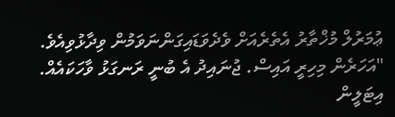ޢުމަރުލް މުޚްތާރު އެތެރެއަށް ވެދެވަޑައިގަންނަވަމުން ވިދާޅުވިއެވެ. "އަހަރެން މިހިރީ އައިސް. ޖުނައިދު އެ ބުނީ ރަނގަޅު ވާހަކައެއް. އިޓަލީން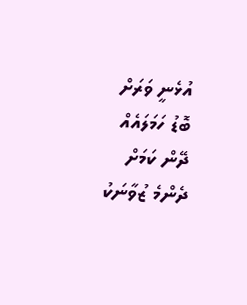އުޅެނީ ވަރަށް ބޮޑު ހަމަލައެއް ދޭން ކަމަށް ދެންމެ ޒުވާނަކު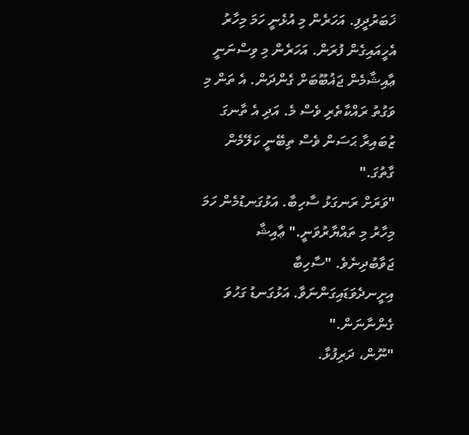ޚަބަރުދީފި. އަހަރެން މި އުޅެނީ ހަމަ މިހާރު އެހީއައިގެން ފުރަން. އަހަރެން މި ވިސްނަނީ ޢާއިޝާމެން ޖަޣުބޫބަށް ގެންދަން. އެ ތަން މި ވަގުތު ރައްކާތެރި ވެސް މެ. އަދި އެ ތާނގަ ޒުބައިރާ ޙަސަން ވެސް ތިބޭނީ ކަލޭމެން ގާތުގަ."
"ވަރަށް ރަނގަޅު ސާހިބާ. އަޅުގަނޑުމެން ހަމަ މިހާރު މި ތައްޔާރުވަނީ." ޢާއިޝާ ޖަވާބުދިނެވެ. "ސާހިބާ އިށީނދެވަޑައިގަންނަވާ. އަޅުގަނޑު ގަހުވަ ގެންނާނަން."
"ނޫން، ދަރިފުޅާ.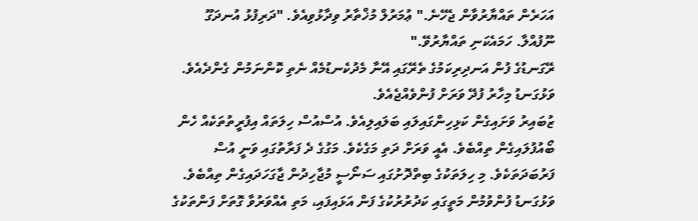އަހަރެން ތައްޔާރުވާން ޖެހޭނެ." ޢުމަރުލް މުޚްތާރު ވިދާޅުވިއެވެ. "ދަރިފުޅު އުނދަގޫ ނޫފުއްލާ. ހަމައެކަނި ތައްޔާރުވޭ."
ރޭގަނޑުގެ ފުން އަނދިރިކަމުގެ ތެރޭގައި އޭނާ މެދުކެނޑުމެއް ނެތި ކޮންނަމުން ގެންދެއެވެ. ވަޅުގަނޑު މިހާރު ފުދޭ ވަރަށް ފުންވެއްޖެއެވެ.
ޒުބައިރު ވަށައިގެން ކަޅިހިންގައިލައި ބަލައިލިއެވެ. އުސްއުސް ހިލަތައް އިފުރީތުތަކެއް ހެން ބޯއުފުލައިގެން ތިއްބެވެ. އެއީ ވަރަށް ދަތި މަގެކެވެ. މަގުގެ ދެ ފަރާތުގައި ވަނީ އުސް ފަރުބަދަތަކެވެ. މި ހިލަތަކުގެ ބިތްދޮށުގައި ސަނޯސީ މުޖާހިދުން ޖާގަހަދައިގެން ތިއްބެވެ. ވަޅުގަނޑު ފުންވުމުން މަތީގައި ކަދުރުރުކުގެ ފަން އަޅައިފައި، މަތި އެއްވަރުވާ ގޮތަށް ފަންތަކުގެ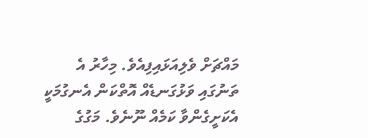މައްޗަށް ވެލިއަޅައިފިއެވެ. މިހާރު އެ ތަނުގައި ވަޅުގަނޑެއް އޮތްކަން އެނގުމަކީ އެކަށީގެންވާ ކަމެއް ނޫނެވެ. މަގުގެ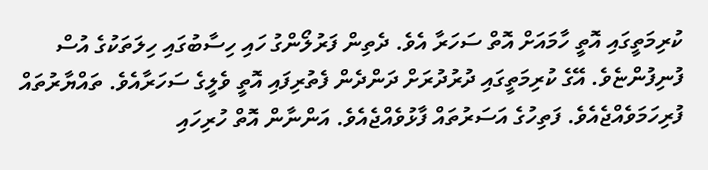ކުރިމަތީގައި އޮތީ ހާމައަށް އޮތް ސަހަރާ އެވެ. ދެތިން ފަރުލޯންގު ހައި ހިސާބުގައި ހިލަތަކުގެ އުސް ފުނިފުންޏެވެ. އޭގެ ކުރިމަތީގައި ދުރުދުރަށް ދަންދެން ފެތުރިފައި އޮތީ ވެލީގެ ސަހަރާއެވެ. ތައްޔާރުތައް ފުރިހަމަވެއްޖެއެވެ. ފަތިހުގެ އަސަރުތައް ފާޅުވެއްޖެއެވެ. އަންނާން އޮތް ހުރިހައި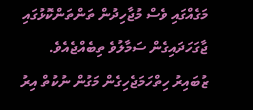މަގެއްގައި ވެސް މުޖާހިދުން ތަންތަންކޮޅުގައި ޖާގަހަދައިގެން ސަމާލުވެ ތިބެއްޖެއެވެ.
ޒުބައިރު ހިތްހަމަޖެހިގެން މަގުން ނުކުތް އިރު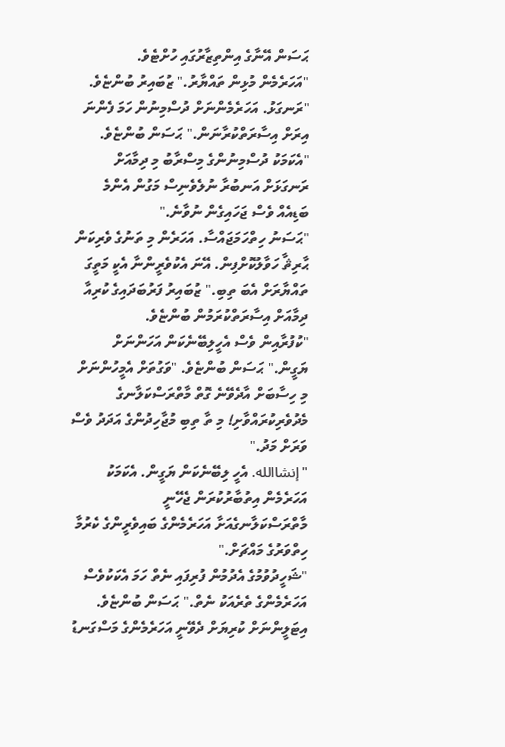ޙަސަން އޭނާގެ އިންތިޒާރުގައި ހުށްޓެވެ.
"އަހަރެމެން މުޅިން ތައްޔާރު." ޒުބައިރު ބުންޏެވެ.
"ރަނގަޅު. އަހަރެމެންނަށް ދުސްމިނުން ހަމަ ފެންނަ އިރަށް އިސާރަތްކުރާނަން." ޙަސަން ބުންޏެވެ. "އެކަމަކު ދުސްމިނުންގެ މިސްރާބު މި ދިމާއަށް ރަނގަޅަށް އަނބުރާ ނުލެވެނިސް މަގުން އެންމެ ބަޑިއެއް ވެސް ޖަހައިގެން ނުވާނެ."
"ޙަސަނު ހިތްހަމަޖައްސާ. އަހަރެން މި ތަނުގެ ވެރިކަން ޙާރިޘާ ހަވާލުކޮށްފިން. އޭނަ އެކުވެރީންނާ އެކީ މަތީގަ ތައްޔާރަށް އެބަ ތިބި." ޒުބައިރު ފަރުބަދައިގެ ކުރިއާ ދިމާއަށް އިސާރަތްކުރަމުން ބުންޏެވެ.
"ކުފުރާއިން ވެސް އެހީލިބޭނެކަން އަހަންނަށް ޔަގީން." ޙަސަން ބުންޏެވެ. "ވަގުތަށް އެމީހުންނަށް މި ހިސާބަށް އާދެވޭނެ ގޮތް މާތްރަސްކަލާނގެ މެދުވެރިކުރައްވާށި! މި ތާ ތިބި މުޖާހިދުންގެ އަދަދު ވެސް ވަރަށް މަދު."
"إنشاالله. އެހީ ލިބޭނެކަން ޔަގީން. އެކަމަކު އަހަރެމެން އިތުބާރުކުރަން ޖެހޭނީ މާތްރަސްކަލާނގެއަށާ އަހަރެމެންގެ ބައިވެރީންގެ ކެރުމާ ހިތްވަރުގެ މައްޗަށް."
"ޝަހީދުވުމުގެ އެދުމުން ފުރިފައި ނެތް ހަމަ އެކަކުވެސް އަހަރެމެންގެ ތެރެއަކު ނެތް." ޙަސަން ބުންޏެވެ. އިޓަލީންނަށް ކުރިޔަށް ދެވޭނީ އަހަރެމެންގެ މަސްގަނޑު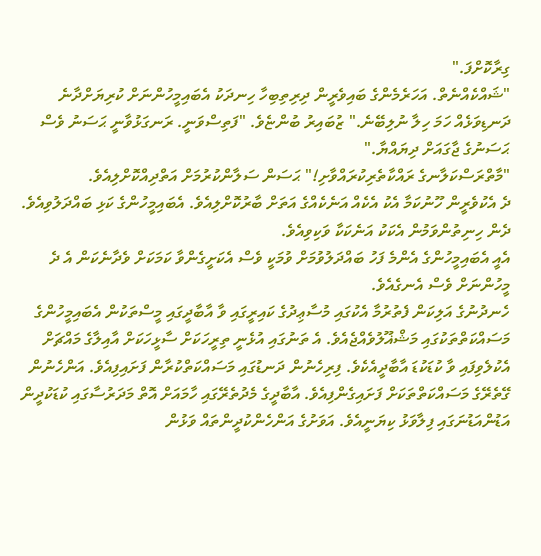ގިރާކޮށްފަ."
"ޝައްކެއްނެތް. އަހަރެމެންގެ ބައިވެރީން ދިރިތިބިހާ ހިނދަކު އެބައިމީހުންނަށް ކުރިޔަށްދާނެ ދަނޑިވަޅެއް ހަމަ ހިލާ ނުލިބޭނެ." ޒުބައިރު ބުންޏެވެ. "ފަތިސްވަނީ. ރަނގަޅުވާނީ ޙަސަނު ވެސް ޙަސަނުގެ ޖާގައަށް ދިޔައްޔާ."
"މާތްރަސްކަލާނގެ ރައްކާތެރިކުރައްވާށި!" ޙަސަން ސަލާންކުރުމަށް އަތްދިއްކޮށްލިއެވެ.
ދެ އެކުވެރީން ހޫނުކަމާ އެކު އެކެއް އަނެކެއްގެ އަތަށް ބާރުކޮށްލިއެވެ. އެބައިމީހުންގެ ކަޅި ބައްދަލުވިއެވެ. ދެން ހިނިތުންވަމުން އެކަކު އަނެކަކާ ވަކިވިއެވެ.
އެއީ އެބައިމީހުންގެ އެންމެ ފަހު ބައްދަލުވުމަށް ވުމަކީ ވެސް އެކަށީގެންވާ ކަމަކަށް ވެދާނެކަން އެ ދެ މީހުންނަށް ވެސް އެނގެއެވެ.
ހެނދުނުގެ އަލިކަން ފެތުރުމާ އެކުގައި މުސާޢިދުގެ ކައިރީގައި ވާ އާބާދީގައި މީސްތަކުން އެބައިމީހުންގެ މަސައްކަތްތަކުގައި މަޝްޣޫލުވެއްޖެއެވެ. އެ ތަނުގައި އުޅެނީ ތިރީހަކަށް ސާޅީހަކަށް އާއިލާގެ މައްޗަށް އެކުލެވިފައި ވާ ކުޑަކުޑަ އާބާދީއެކެވެ. ފިރިހެނުން ދަނޑުގައި މަސައްކަތްކުރާން ފަށައިފިއެވެ. އަންހެނުން ގޭތެރޭގެ މަސައްކަތްތަކަށް ފަށައިގެންފިއެވެ. އާބާދީގެ މެދުތެރޭގައި ހާމައަށް އޮތް މަދަރުސާގައި ކުޑަކުދީން އަޑުންއަޑުނަގައި ފިލާވަޅު ކިޔަނީއެވެ. އަވަށުގެ އަންހެންކުދީންތައް ވަޅުން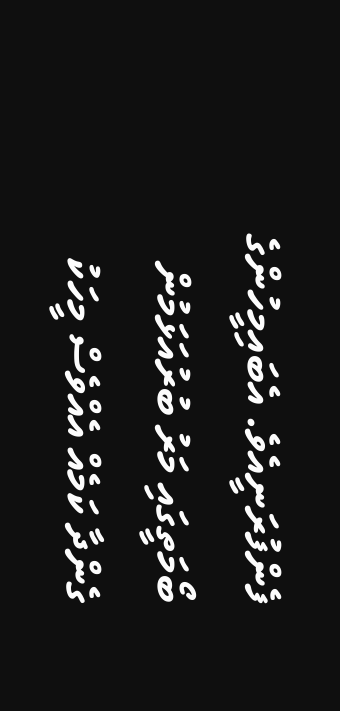ފެންފުރަނީއެވެ. އެބައިމީހުންގެ ބޯމަތީގައި މަރު ބުރުއަޅަމުން ގެންދާ ކަމެއް އެއްވެސް މީހަކު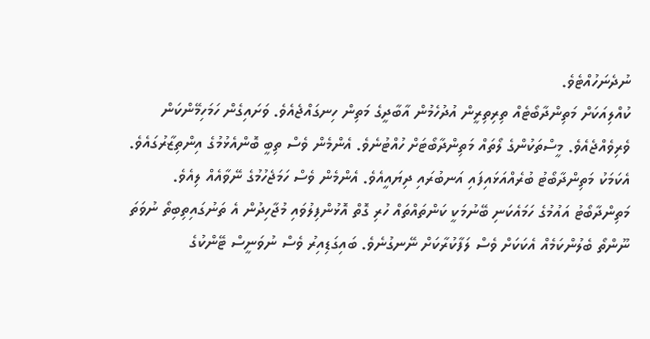ނުދެނަހުއްޓެވެ.
ކުއްލިއަކަށް މަތިންދާބޯޓެއް ތިރިތިރީން އުދުހެމުން އާބާދީގެ މަތިން ހިނގައްޖެއެވެ. ވަށައިގެން ހަމަހިމޭންކަން ވެރިވެއްޖެއެވެ. މީސްތަކުންގެ ލޯތައް މަތިންދާބޯޓަށް ހުއްޓުނެވެ. އެންމެން ވެސް ތިބީ ބޮންއެޅުމުގެ އިންތިޒާރުގައެވެ. އެކަމަކު މަތިންދާބޯޓު ބުރެއްއަޅައިފައި އަނބުރައި ދިޔައީއެވެ. އެންމެން ވެސް ހަމަޖެހުމުގެ ނޭވާއެއް ލިއެވެ. މަތިންދާބޯޓު އައުމުގެ ހަމައެކަނި ބޭނުމަކީ ކަންތައްތައް ހުރި ގޮތް އޮޅުންފިލުވައި މުޖާހިދުން އެ ތަނުގައިތިބިތޯ ނުވަތަ ނޫންތޯ ބެލުންކަމެއް އެކަކަށް ވެސް ލަފާކުރާކަށް ނޭނގުނެވެ. ބައިގަޑިއިރު ވެސް ނުވަނީސް ޓޭންކުގެ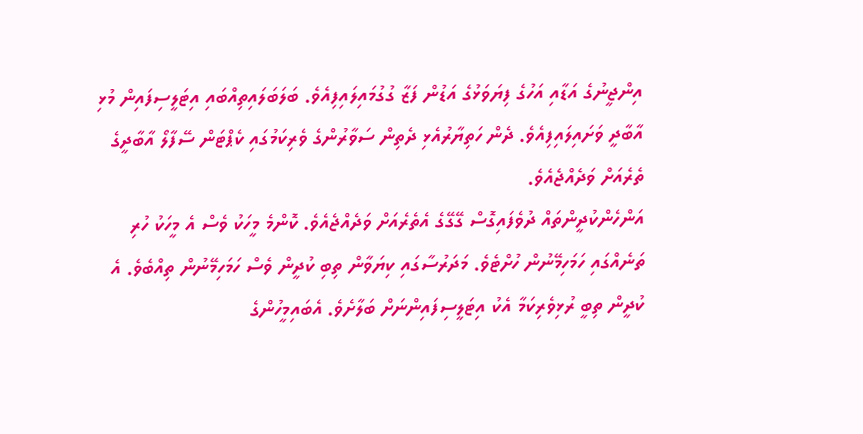އިންޖީނުގެ އަޑާއި އަހުގެ ފިޔަވަޅުގެ އަޑުން ފަޒާ ގުގުމައިލައިފިއެވެ. ބަލަބަލައިތިއްބައި އިޓަލީސިފައިން މުޅި އާބާދީ ވަށައިލައިފިއެވެ. ދެން ހަތިޔާރުއެޅި ދެތިން ސަވާރުންގެ ވެރިކަމުގައި ކެޕްޓަން ސޭފާލޯ އާބާދީގެ ތެރެއަށް ވަދެއްޖެއެވެ.
އަންހެންކުދީންތައް ދުވެފައިގޮސް ގޭގޭގެ އެތެރެއަށް ވަދެއްޖެއެވެ. ކޮންމެ މީހަކު ވެސް އެ މީހަކު ހުރި ތަނެއްގައި ހަމަހިމޭނުން ހުށްޓެވެ. މަދަރުސާގައި ކިޔަވާން ތިބި ކުދީން ވެސް ހަމަހިމޭނުން ތިއްބެވެ. އެ ކުދީން ތިބީ ރުޅިވެރިކަމާ އެކު އިޓަލީސިފައިންނަށް ބަލާށެވެ. އެބައިމީހުންގެ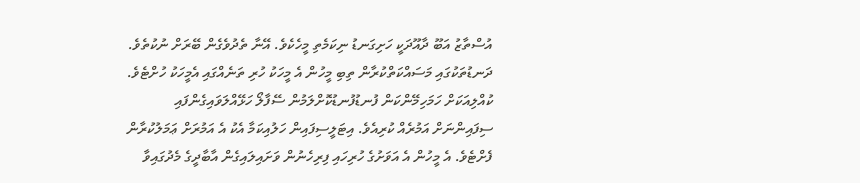އުސްތާޒު އަބޫ ދާއޫދަކީ ހަށިގަނޑު ނިކަމެތި މީހެކެވެ. އޭނާ ތެދުވެގެން ބޭރަށް ނުކުތެވެ. ދަނޑުތަކުގައި މަސައްކަތްކުރާން ތިބި މީހުން އެ މީހަކު ހުރި ތަނެއްގައި އެމީހަކު ހުށްޓެވެ. ކުއްލިއަކަށް ހަމަހިމޭންކަން ފުނޑުފުނޑުކޮށްލަމުން ސޭފާލޯ ހަޅޭއްލަވައިގެންފައި ސިފައިންނަށް އަމުރެއް ކުރިއެވެ. އިޓަލީސިފައިން ހަލުއިކަމާ އެކު އެ އަމުރަށް ޢަމަލުކުރާން ފެށްޓެވެ. އެ މީހުން އެ އަވަށުގެ ހުރިހައި ފިރިހެނުން ވަށައިލައިގެން އާބާދީގެ މެދުގައިވާ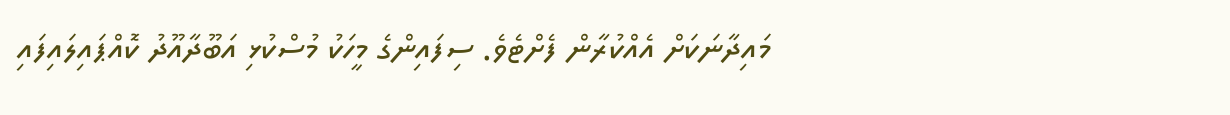މައިދާނަކަށް އެއްކުރާން ފެށްޓެވެ. ސިފައިންގެ މީހަކު މުސްކުޅި އަބޫދާއޫދު ކޮއްޕައިލައިފައި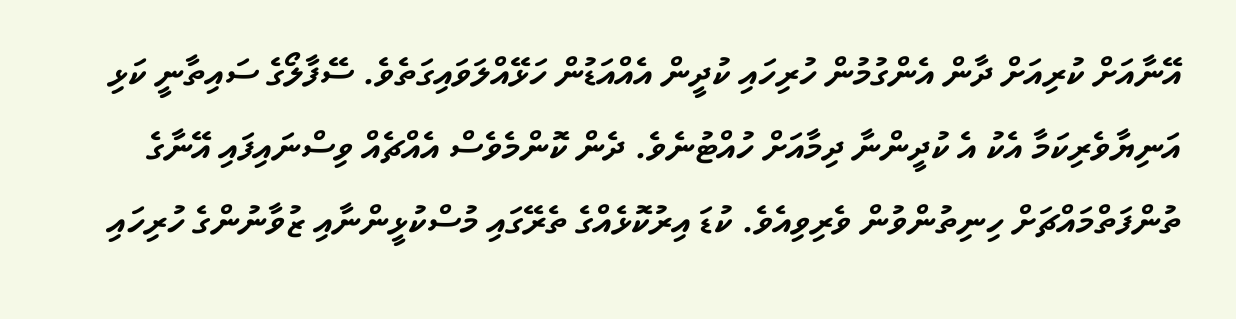އޭނާއަށް ކުރިއަށް ދާން އެންގުމުން ހުރިހައި ކުދީން އެއްއަޑުން ހަޅޭއްލަވައިގަތެވެ. ސޭފާލޯގެ ސައިތާނީ ކަޅި އަނިޔާވެރިކަމާ އެކު އެ ކުދީންނާ ދިމާއަށް ހުއްޓުނެވެ. ދެން ކޮންމެވެސް އެއްޗެއް ވިސްނައިފައި އޭނާގެ ތުންފަތްމައްޗަށް ހިނިތުންވުން ވެރިވިއެވެ. ކުޑަ އިރުކޮޅެއްގެ ތެރޭގައި މުސްކުޅީންނާއި ޒުވާނުންގެ ހުރިހައި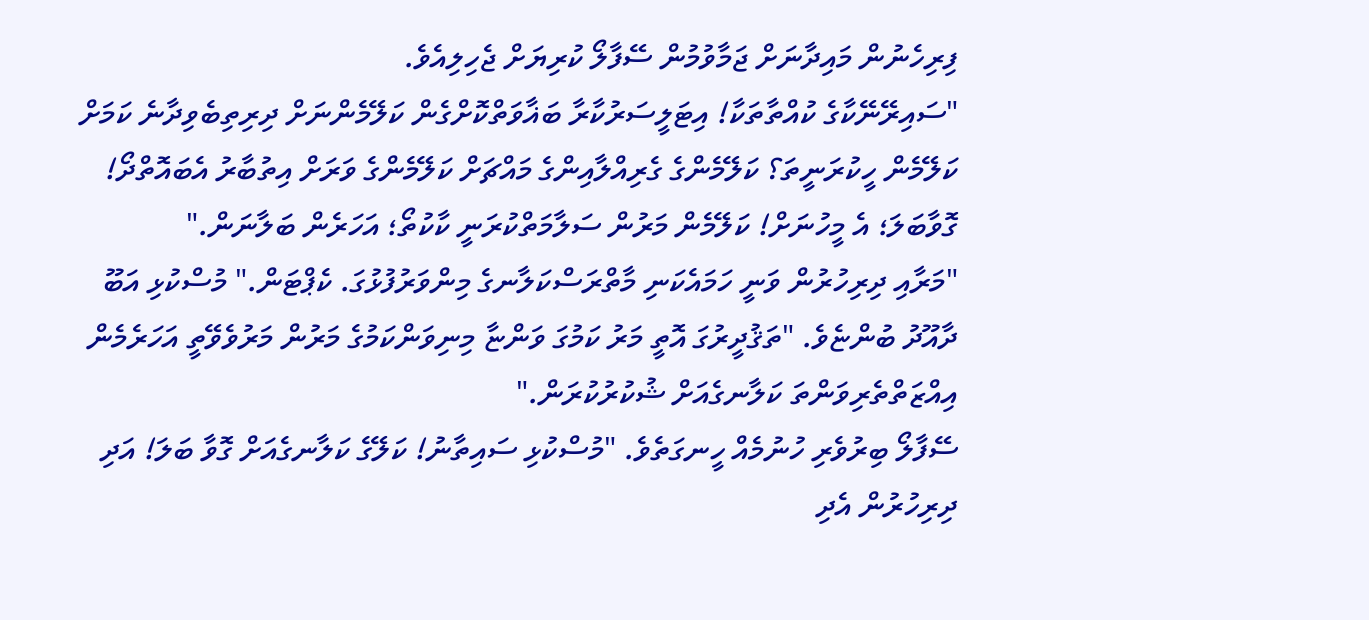ފިރިހެނުން މައިދާނަށް ޖަމާވުމުން ސޭފާލޯ ކުރިޔަށް ޖެހިލިއެވެ.
"ސައިރޭނޭކާގެ ކުއްތާތަކާ! އިޓަލީސަރުކާރާ ބަޣާވަތްކޮށްގެން ކަލޭމެންނަށް ދިރިތިބެވިދާނެ ކަމަށް ކަލޭމެން ހީކުރަނީތަ؟ ކަލޭމެންގެ ގެރިއްލާއިންގެ މައްޗަށް ކަލޭމެންގެ ވަރަށް އިތުބާރު އެބައޮތްދޯ! ގޮވާބަލަ؛ އެ މީހުނަށް! ކަލޭމެން މަރުން ސަލާމަތްކުރަނީ ކާކުތޯ؛ އަހަރެން ބަލާނަން."
"މަރާއި ދިރިހުރުން ވަނީ ހަމައެކަނި މާތްރަސްކަލާނގެ މިންވަރުފުޅުގަ. ކެޕްޓަން." މުސްކުޅި އަބޫ ދާއޫދު ބުންޏެވެ. "ތަޤުދީރުގަ އޮތީ މަރު ކަމުގަ ވަންޏާ މިނިވަންކަމުގެ މަރުން މަރުވެވޭތީ އަހަރެމެން އިއްޒަތްތެރިވަންތަ ކަލާނގެއަށް ޝުކުރުކުރަން."
ސޭފާލޯ ބިރުވެރި ހުނުމެއް ހީނގަތެވެ. "މުސްކުޅި ސައިތާނު! ކަލޭގެ ކަލާނގެއަށް ގޮވާ ބަލަ! އަދި ދިރިހުރުން އެދި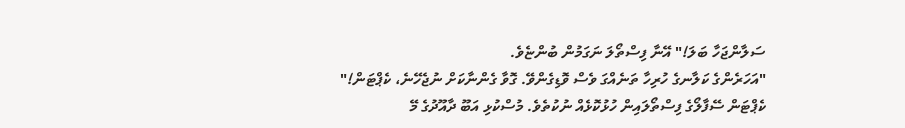ސަލާންޖަހާ ބަލަ!" އޭނާ ފިސްތޯލަ ނަގަމުން ބުންޏެވެ.
"އަހަރެންގެ ކަލާނގެ ހުރިހާ ތަނެއްގަ ވެސް ވޮޑިގެންވޭ. ގޮވާ ގެންނާކަށް ނުޖެހޭނެ، ކެޕްޓަން!"
ކެޕްޓަން ސޭފާލޯގެ ފިސްތޯލައިން ހުޅުކޮޅެއް ނުކުތެވެ. މުސްކުޅި އަބޫ ދާއޫދުގެ މޭ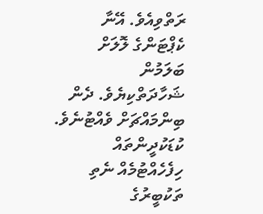ރަތްވިއެވެ. އޭނާ ކެޕްޓަންގެ ލޮލަށް ބަލަމުން ޝަހާދަތްކިޔެވެ. ދެން ބިންމައްޗަށް ވެއްޓުނެވެ.
ކުޑަކުދީންތައް ހިފެހެއްޓުމެއް ނެތި ތަކުބީރުގެ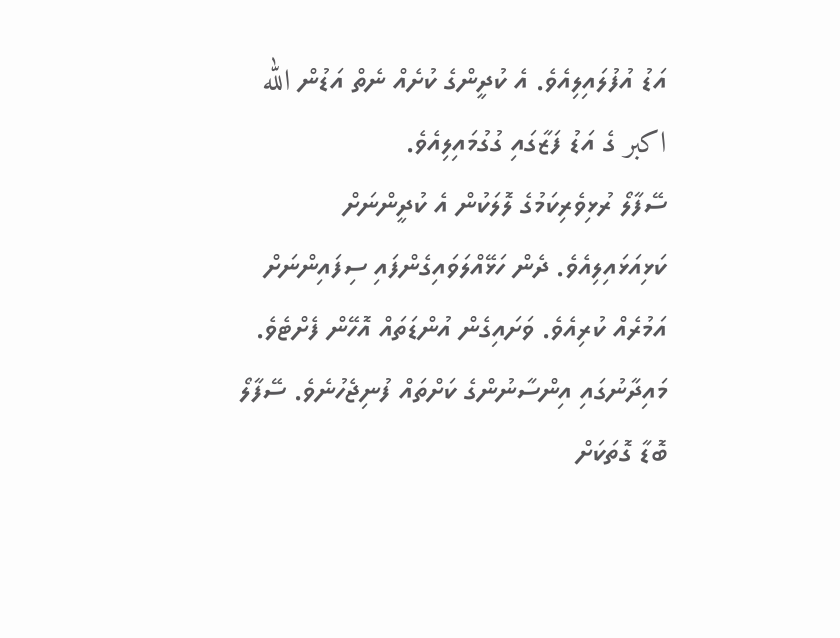އަޑު އުފުލައިލިއެވެ. އެ ކުދީންގެ ކުށެއް ނެތް އަޑުން الله اكبر ގެ އަޑު ފަޒާގައި ގުގުމައިލިއެވެ.
ސޭފާލޯ ރުޅިވެރިކަމުގެ ލޮލަކުން އެ ކުދީންނަށް ކަޅިއަޅައިލިއެވެ. ދެން ހަޅޭއްލަވައިގެންފައި ސިފައިންނަށް އަމުރެއް ކުރިއެވެ. ވަށައިގެން އުންޑަތައް އޮހޭން ފެށްޓެވެ. މައިދާނުގައި އިންސާނުންގެ ކަށްތައް ފުނިޖެހުނެވެ. ސޭފާލޯ ބޮޑާ ގޮތަކަށް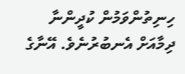ހިނިތުންވަމުން ކުދީންނާ ދިމާއަށް އެނބުރުނެވެ. އޭނާގެ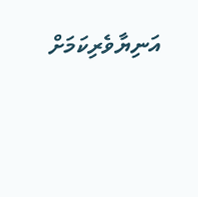އަނިޔާވެރިކަމަށް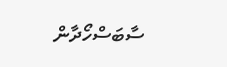ސާބަސްހޯދާން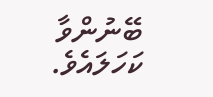ބޭނުންވާ ކަހަލައެވެ.